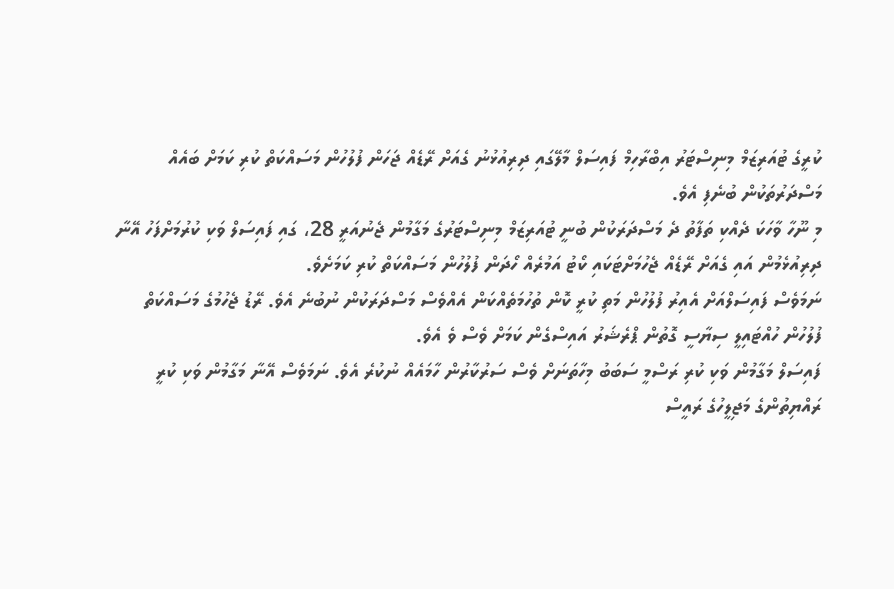ކުރީގެ ޓުއަރިޒަމް މިނިސްޓަރު އިބްރާހިމް ފައިސަލް މާލޭގައި ދިރިއުޅުނު ގެއަށް ރޭޑެއް ޖަހަން ފުލުހުން މަސައްކަތް ކުރި ކަމަށް ބައެއް މަސްދަރުތަކުން ބުނެފި އެވެ.
މި ނޫހާ ވާހަކަ ދެއްކި ތަފާތު ދެ މަސްދަރަކުން ބުނީ ޓުއަރިޒަމް މިނިސްޓަރުގެ މަގާމުން ޖެނުއަރީ 28، ގައި ފައިސަލް ވަކި ކުރުމަށްފަހު އޭނާ ދިރިއުޅެމުން އައި ގެއަށް ރޭޑެއް ޖެހުމަށްޓަކައި ކޯޓު އަމުރެއް ހޯދަން ފުލުހުން މަސައްކަތް ކުރި ކަމަށެވެ.
ނަމަވެސް ފައިސަލްއަށް އެއިރު ފުލުހުން މަތި ކުރީ ކޮން ތުހުމަތެއްކަން އެއްވެސް މަސްދަރަކުން ނުބުނެ އެވެ. ރޭޑު ޖެހުމުގެ މަސައްކަތް ފުލުހުން ހުއްޓައިލީ ސިޔާސީ ގޮތުން ޕްރެޝަރު އައިސްގެން ކަމަށް ވެސް ވެ އެވެ.
ފައިސަލް މަގާމުން ވަކި ކުރި ރަސްމީ ސަބަބު މިހާތަނަށް ވެސް ސަރުކާރުން ހާމައެއް ނުކުރެ އެވެ. ނަމަވެސް އޭނާ މަގާމުން ވަކި ކުރީ ރައްޔިތުންގެ މަޖިލީހުގެ ރައީސް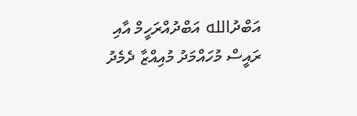އަބްދުالله އަބްދުއްރަހީމް އާއި ރައީސް މުހައްމަދު މުއިއްޒާ ދެމެދު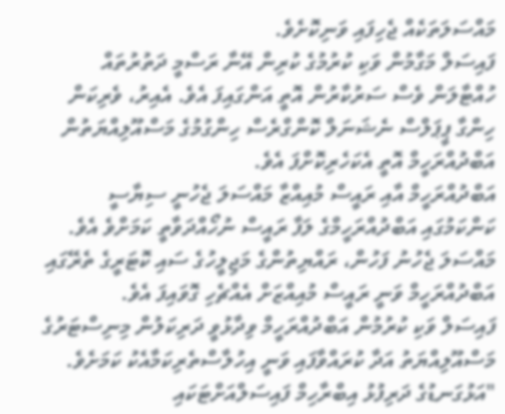މައްސަލަތަކެއް ޖެހިފައި ވަނިކޮށެވެ.
ފައިސަލް މަގާމުން ވަކި ކުރުމުގެ ކުރިން އޭނާ ރަސްމީ ދަތުރުތައް ހުއްޓާލަން ވެސް ސަރުކާރުން އޮތީ އަންގައިފަ އެވެ. އެއިރު، ވެރިކަން ހިންގާ ޕީޕަލްސް ނެޝަނަލް ކޮންގްރެސް ހިންގުމުގެ މަސްއޫލިއްޔަތުން އަބްދުއްރަހީމް އޮތީ އެކަހެރިކޮށްފަ އެވެ.
އަބްދުއްރަހީމް އާއި ރައީސް މުއިއްޒާ މައްސަލަ ޖެހުނީ ސިޔާސީ ކަންކަމުގައި އަބްދުއްރަހީމްގެ ލަފާ ރައީސް ނުހޯއްދަވާތީ ކަމަށްވެ އެވެ. މައްސަލަ ޖެހުނު ފަހުން، ރައްޔިތުންގެ މަޖިލީހުގެ ސައި ކޮޓަރީގެ ތެރޭގައި އަބްދުއްރަހީމް ވަނީ ރައީސް މުއިއްޒަށް އެއްޗެހި ގޮވައިފަ އެވެ.
ފައިސަލް ވަކި ކުރުމުން އަބްދުއްރަހީމް ވިދާޅުވީ ދަރިކަލުން މިނިސްޓަރުގެ މަސްއޫލިއްޔަތު އަދާ ކުރައްވާފައި ވަނީ އިހުލާސްތެރިކަމާއެކު ކަމަށެވެ.
"އަޅުގަނޑުގެ ދަރިފުޅު އިބްރާހިމް ފައިސަލްއަށްޓަކައި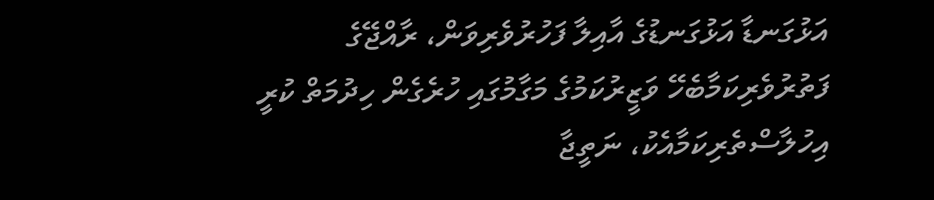އަޅުގަނޑާ އަޅުގަނޑުގެ އާއިލާ ފަހުރުވެރިވަން، ރާއްޖޭގެ ފަތުރުވެރިކަމާބެހޭ ވަޒީރުކަމުގެ މަގާމުގައި ހުރެގެން ހިދުމަތް ކުރީ އިހުލާސްތެރިކަމާއެކު، ނަތީޖާ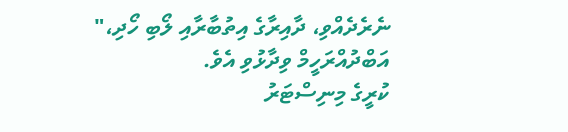ނެރެދެއްވި، ދާއިރާގެ އިތުބާރާއި ލޯބި ހޯދި،" އަބްދުއްރަހީމް ވިދާޅުވި އެވެ.
ކުރީގެ މިނިސްޓަރު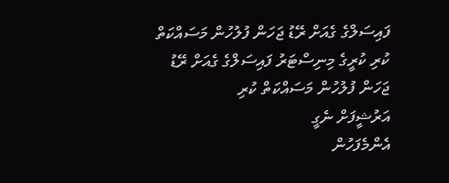ފައިސަލްގެ ގެއަށް ރޭޑު ޖަހަން ފުލުހުން މަސައްކަތް ކުރި ކުރީގެ މިނިސްޓަރު ފައިސަލްގެ ގެއަށް ރޭޑު ޖަހަން ފުލުހުން މަސައްކަތް ކުރި
އަރުޝީފަށް ނެގީ
އެންމެފަހުން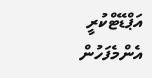އަޕްޑޭޓްކުރީ
އެންމެފަހުން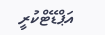އަޕްޑޭޓްކުރީ